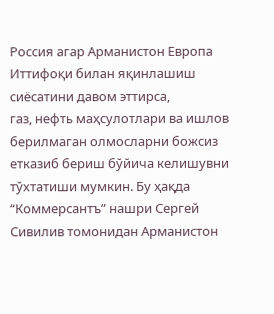Россия агар Арманистон Европа Иттифоқи билан яқинлашиш сиёсатини давом эттирса,
газ, нефть маҳсулотлари ва ишлов берилмаган олмосларни божсиз етказиб бериш бўйича келишувни тўхтатиши мумкин. Бу ҳақда “Коммерсантъ” нашри Сергей Сивилив томонидан Арманистон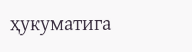ҳукуматига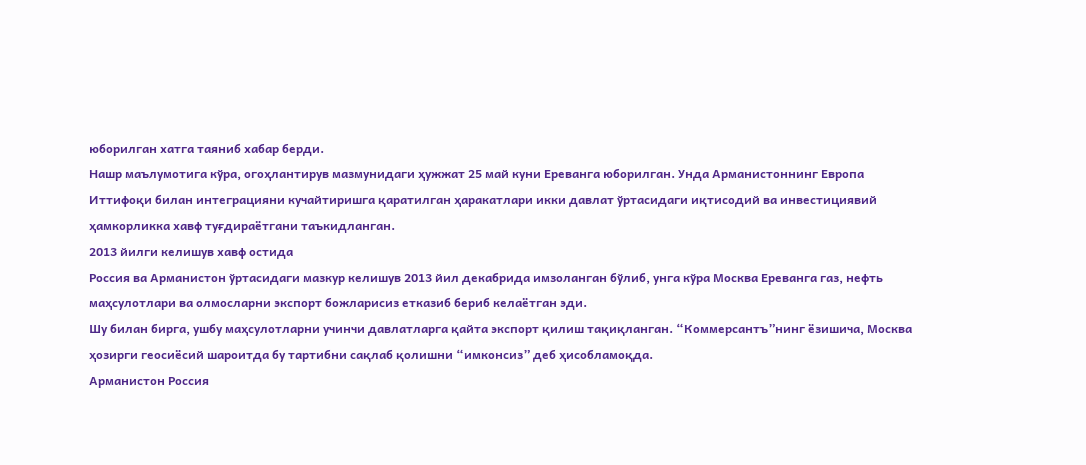юборилган хатга таяниб хабар берди.
Нашр маълумотига кўра, огоҳлантирув мазмунидаги ҳужжат 25 май куни Ереванга юборилган. Унда Арманистоннинг Европа Иттифоқи билан интеграцияни кучайтиришга қаратилган ҳаракатлари икки давлат ўртасидаги иқтисодий ва инвестициявий ҳамкорликка хавф туғдираётгани таъкидланган.
2013 йилги келишув хавф остида
Россия ва Арманистон ўртасидаги мазкур келишув 2013 йил декабрида имзоланган бўлиб, унга кўра Москва Ереванга газ, нефть маҳсулотлари ва олмосларни экспорт божларисиз етказиб бериб келаётган эди.
Шу билан бирга, ушбу маҳсулотларни учинчи давлатларга қайта экспорт қилиш тақиқланган. “Коммерсантъ”нинг ёзишича, Москва ҳозирги геосиёсий шароитда бу тартибни сақлаб қолишни “имконсиз” деб ҳисобламоқда.
Арманистон Россия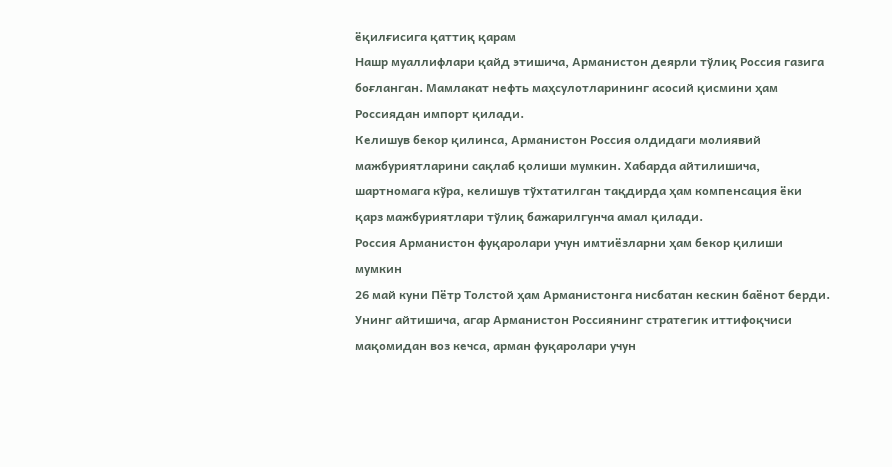ёқилғисига қаттиқ қарам
Нашр муаллифлари қайд этишича, Арманистон деярли тўлиқ Россия газига боғланган. Мамлакат нефть маҳсулотларининг асосий қисмини ҳам Россиядан импорт қилади.
Келишув бекор қилинса, Арманистон Россия олдидаги молиявий мажбуриятларини сақлаб қолиши мумкин. Хабарда айтилишича, шартномага кўра, келишув тўхтатилган тақдирда ҳам компенсация ёки қарз мажбуриятлари тўлиқ бажарилгунча амал қилади.
Россия Арманистон фуқаролари учун имтиёзларни ҳам бекор қилиши мумкин
26 май куни Пётр Толстой ҳам Арманистонга нисбатан кескин баёнот берди.
Унинг айтишича, агар Арманистон Россиянинг стратегик иттифоқчиси мақомидан воз кечса, арман фуқаролари учун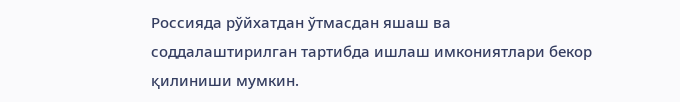Россияда рўйхатдан ўтмасдан яшаш ва соддалаштирилган тартибда ишлаш имкониятлари бекор қилиниши мумкин.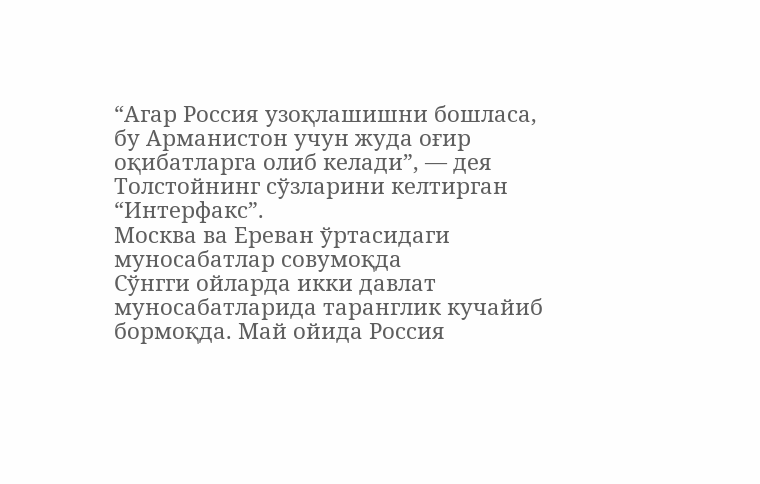“Агар Россия узоқлашишни бошласа, бу Арманистон учун жуда оғир оқибатларга олиб келади”, — дея Толстойнинг сўзларини келтирган “Интерфакс”.
Москва ва Ереван ўртасидаги муносабатлар совумоқда
Сўнгги ойларда икки давлат муносабатларида таранглик кучайиб бормоқда. Май ойида Россия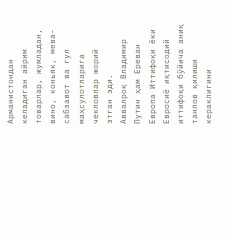Арманистондан келадиган айрим товарлар, жумладан, вино, коньяк, мева-сабзавот ва гул маҳсулотларига чекловлар жорий этган эди.
Аввалроқ Владимир Путин ҳам Ереван Европа Иттифоқи ёки Евросиё иқтисодий иттифоқи бўйича аниқ танлов қилиши кераклигини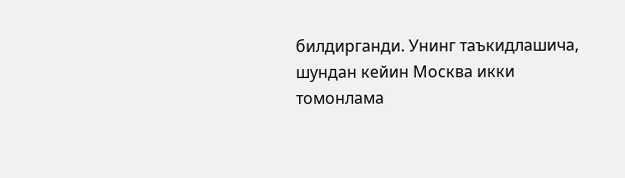билдирганди. Унинг таъкидлашича, шундан кейин Москва икки томонлама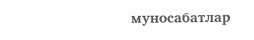муносабатлар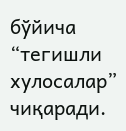бўйича “тегишли хулосалар” чиқаради.